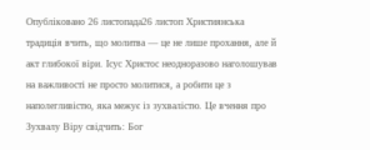Опубліковано 26 листопада26 листоп Християнська традиція вчить, що молитва — це не лише прохання, але й акт глибокої віри. Ісус Христос неодноразово наголошував на важливості не просто молитися, а робити це з наполегливістю, яка межує із зухвалістю. Це вчення про Зухвалу Віру свідчить: Бог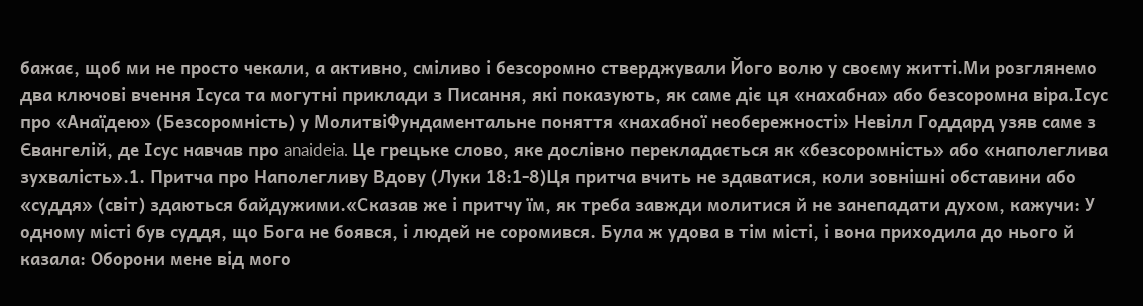бажає, щоб ми не просто чекали, а активно, сміливо і безсоромно стверджували Його волю у своєму житті.Ми розглянемо два ключові вчення Ісуса та могутні приклади з Писання, які показують, як саме діє ця «нахабна» або безсоромна віра.Ісус про «Анаїдею» (Безсоромність) у МолитвіФундаментальне поняття «нахабної необережності» Невілл Годдард узяв саме з Євангелій, де Ісус навчав про anaideia. Це грецьке слово, яке дослівно перекладається як «безсоромність» або «наполеглива зухвалість».1. Притча про Наполегливу Вдову (Луки 18:1-8)Ця притча вчить не здаватися, коли зовнішні обставини або «суддя» (світ) здаються байдужими.«Сказав же і притчу їм, як треба завжди молитися й не занепадати духом, кажучи: У одному місті був суддя, що Бога не боявся, і людей не соромився. Була ж удова в тім місті, і вона приходила до нього й казала: Оборони мене від мого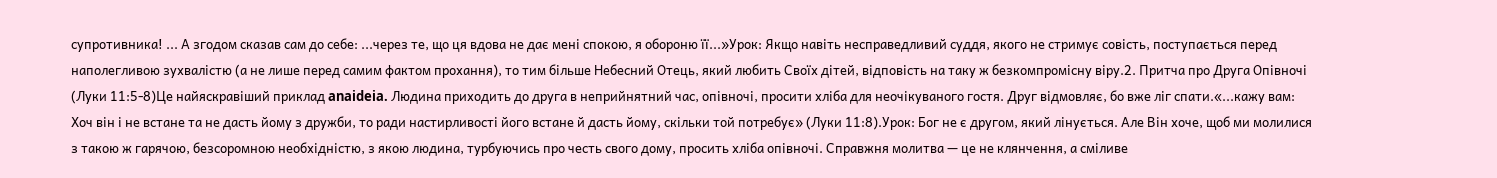супротивника! ... А згодом сказав сам до себе: ...через те, що ця вдова не дає мені спокою, я обороню її...»Урок: Якщо навіть несправедливий суддя, якого не стримує совість, поступається перед наполегливою зухвалістю (а не лише перед самим фактом прохання), то тим більше Небесний Отець, який любить Своїх дітей, відповість на таку ж безкомпромісну віру.2. Притча про Друга Опівночі (Луки 11:5-8)Це найяскравіший приклад anaideia. Людина приходить до друга в неприйнятний час, опівночі, просити хліба для неочікуваного гостя. Друг відмовляє, бо вже ліг спати.«...кажу вам: Хоч він і не встане та не дасть йому з дружби, то ради настирливості його встане й дасть йому, скільки той потребує» (Луки 11:8).Урок: Бог не є другом, який лінується. Але Він хоче, щоб ми молилися з такою ж гарячою, безсоромною необхідністю, з якою людина, турбуючись про честь свого дому, просить хліба опівночі. Справжня молитва — це не клянчення, а сміливе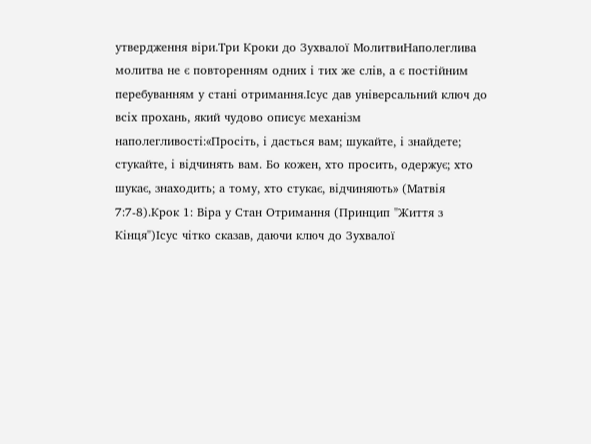утвердження віри.Три Кроки до Зухвалої МолитвиНаполеглива молитва не є повторенням одних і тих же слів, а є постійним перебуванням у стані отримання.Ісус дав універсальний ключ до всіх прохань, який чудово описує механізм наполегливості:«Просіть, і дасться вам; шукайте, і знайдете; стукайте, і відчинять вам. Бо кожен, хто просить, одержує; хто шукає, знаходить; а тому, хто стукає, відчиняють» (Матвія 7:7-8).Крок 1: Віра у Стан Отримання (Принцип "Життя з Кінця")Ісус чітко сказав, даючи ключ до Зухвалої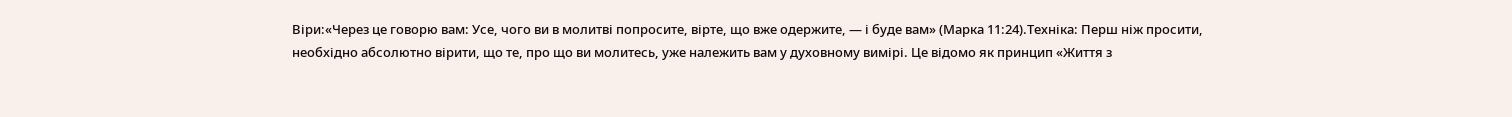Віри:«Через це говорю вам: Усе, чого ви в молитві попросите, вірте, що вже одержите, — і буде вам» (Марка 11:24).Техніка: Перш ніж просити, необхідно абсолютно вірити, що те, про що ви молитесь, уже належить вам у духовному вимірі. Це відомо як принцип «Життя з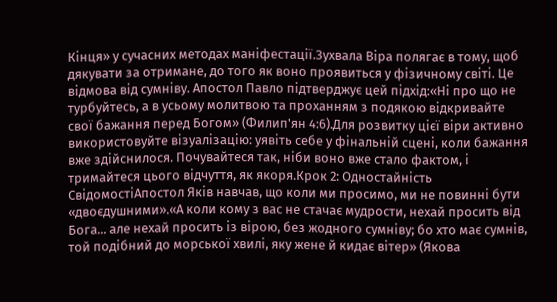Кінця» у сучасних методах маніфестації.Зухвала Віра полягає в тому, щоб дякувати за отримане, до того як воно проявиться у фізичному світі. Це відмова від сумніву. Апостол Павло підтверджує цей підхід:«Ні про що не турбуйтесь, а в усьому молитвою та проханням з подякою відкривайте свої бажання перед Богом» (Филип'ян 4:6).Для розвитку цієї віри активно використовуйте візуалізацію: уявіть себе у фінальній сцені, коли бажання вже здійснилося. Почувайтеся так, ніби воно вже стало фактом, і тримайтеся цього відчуття, як якоря.Крок 2: Одностайність СвідомостіАпостол Яків навчав, що коли ми просимо, ми не повинні бути «двоєдушними».«А коли кому з вас не стачає мудрости, нехай просить від Бога... але нехай просить із вірою, без жодного сумніву; бо хто має сумнів, той подібний до морської хвилі, яку жене й кидає вітер» (Якова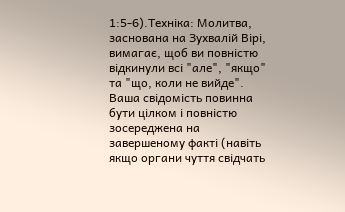1:5-6).Техніка: Молитва, заснована на Зухвалій Вірі, вимагає, щоб ви повністю відкинули всі "але", "якщо" та "що, коли не вийде". Ваша свідомість повинна бути цілком і повністю зосереджена на завершеному факті (навіть якщо органи чуття свідчать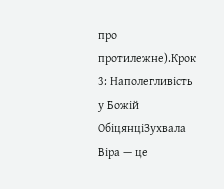про протилежне).Крок 3: Наполегливість у Божій ОбіцянціЗухвала Віра — це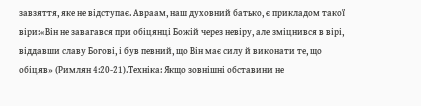завзяття, яке не відступає. Авраам, наш духовний батько, є прикладом такої віри:«Він не завагався при обіцянці Божій через невіру, але зміцнився в вірі, віддавши славу Богові, і був певний, що Він має силу й виконати те, що обіцяв» (Римлян 4:20-21).Техніка: Якщо зовнішні обставини не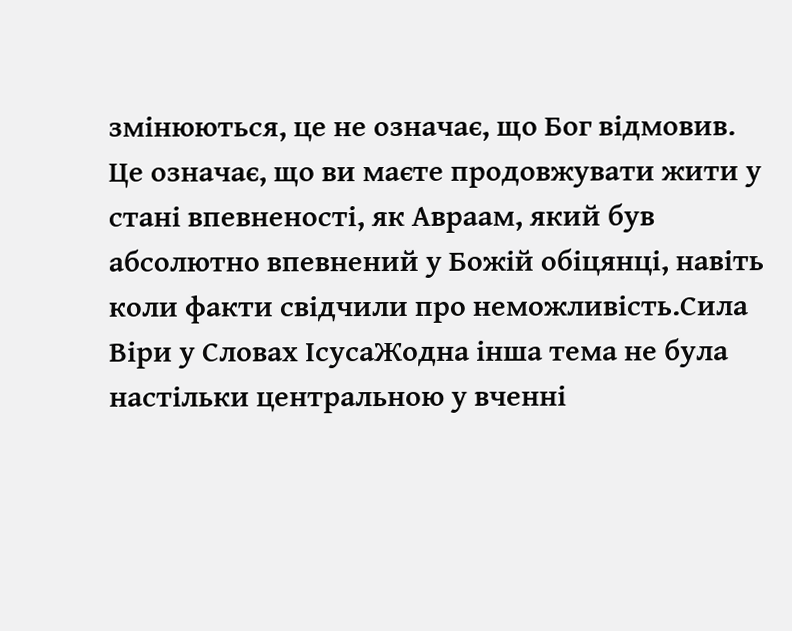змінюються, це не означає, що Бог відмовив. Це означає, що ви маєте продовжувати жити у стані впевненості, як Авраам, який був абсолютно впевнений у Божій обіцянці, навіть коли факти свідчили про неможливість.Сила Віри у Словах ІсусаЖодна інша тема не була настільки центральною у вченні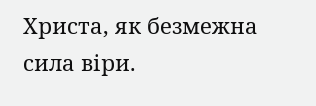Христа, як безмежна сила віри.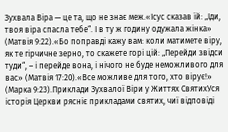Зухвала Віра — це та, що не знає меж.«Ісус сказав їй: „Іди, твоя віра спасла тебе“. І в ту ж годину одужала жінка» (Матвія 9:22).«Бо поправді кажу вам: коли матимете віру, як те гірчичне зерно, то скажете горі цій: „Перейди звідси туди“, – і перейде вона, і нічого не буде неможливого для вас» (Матвія 17:20).«Все можливе для того, хто вірує!» (Марка 9:23).Приклади Зухвалої Віри у Життях СвятихУся історія Церкви рясніє прикладами святих, чиї відповіді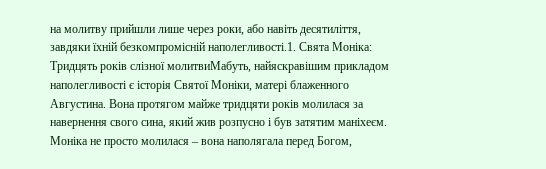на молитву прийшли лише через роки, або навіть десятиліття, завдяки їхній безкомпромісній наполегливості.1. Свята Моніка: Тридцять років слізної молитвиМабуть, найяскравішим прикладом наполегливості є історія Святої Моніки, матері блаженного Августина. Вона протягом майже тридцяти років молилася за навернення свого сина, який жив розпусно і був затятим маніхеєм. Моніка не просто молилася – вона наполягала перед Богом,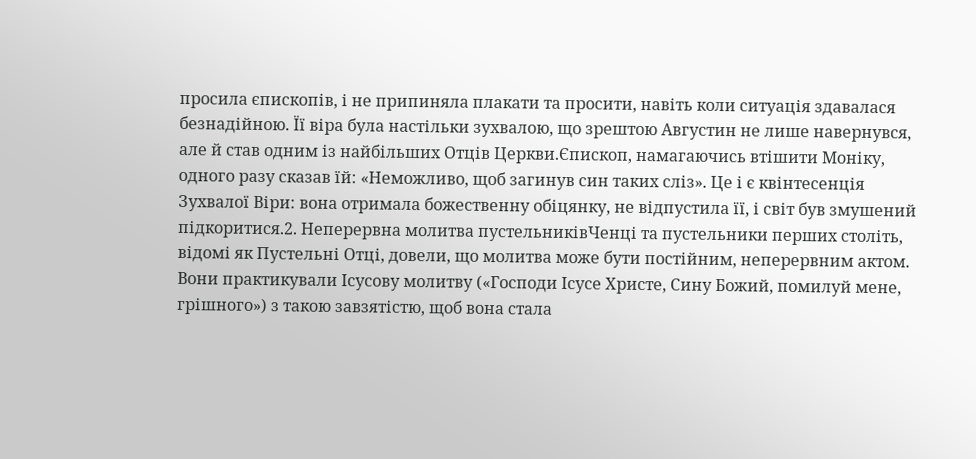просила єпископів, і не припиняла плакати та просити, навіть коли ситуація здавалася безнадійною. Її віра була настільки зухвалою, що зрештою Августин не лише навернувся, але й став одним із найбільших Отців Церкви.Єпископ, намагаючись втішити Моніку, одного разу сказав їй: «Неможливо, щоб загинув син таких сліз». Це і є квінтесенція Зухвалої Віри: вона отримала божественну обіцянку, не відпустила її, і світ був змушений підкоритися.2. Неперервна молитва пустельниківЧенці та пустельники перших століть, відомі як Пустельні Отці, довели, що молитва може бути постійним, неперервним актом. Вони практикували Ісусову молитву («Господи Ісусе Христе, Сину Божий, помилуй мене, грішного») з такою завзятістю, щоб вона стала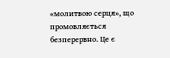«молитвою серця», що промовляється безперервно. Це є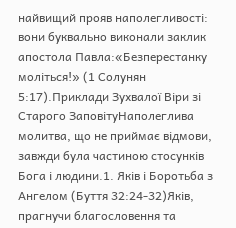найвищий прояв наполегливості: вони буквально виконали заклик апостола Павла:«Безперестанку моліться!» (1 Солунян 5:17).Приклади Зухвалої Віри зі Старого ЗаповітуНаполеглива молитва, що не приймає відмови, завжди була частиною стосунків Бога і людини.1. Яків і Боротьба з Ангелом (Буття 32:24-32)Яків, прагнучи благословення та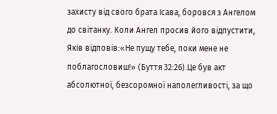захисту від свого брата Ісава, боровся з Ангелом до світанку. Коли Ангел просив його відпустити, Яків відповів:«Не пущу тебе, поки мене не поблагословиш!» (Буття 32:26).Це був акт абсолютної, безсоромної наполегливості, за що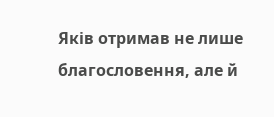Яків отримав не лише благословення, але й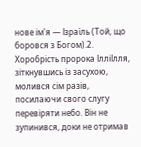нове ім'я — Ізраїль (Той, що боровся з Богом).2. Хоробрість пророка ІлліІлля, зіткнувшись із засухою, молився сім разів, посилаючи свого слугу перевіряти небо. Він не зупинився, доки не отримав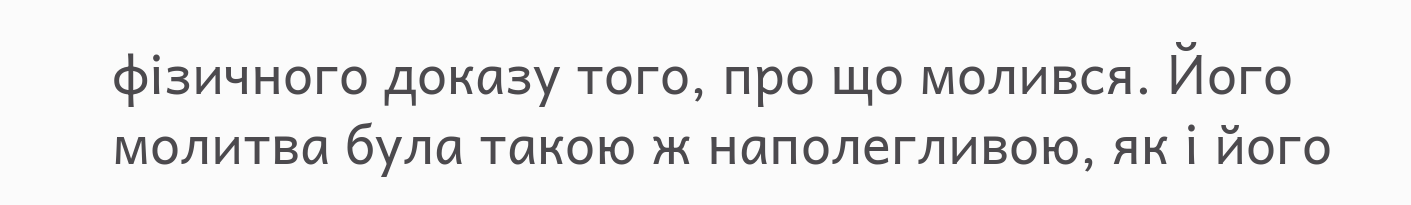фізичного доказу того, про що молився. Його молитва була такою ж наполегливою, як і його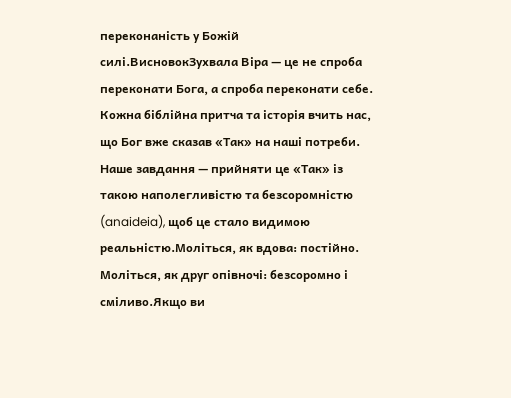переконаність у Божій силі.ВисновокЗухвала Віра — це не спроба переконати Бога, а спроба переконати себе. Кожна біблійна притча та історія вчить нас, що Бог вже сказав «Так» на наші потреби. Наше завдання — прийняти це «Так» із такою наполегливістю та безсоромністю (anaideia), щоб це стало видимою реальністю.Моліться, як вдова: постійно. Моліться, як друг опівночі: безсоромно і сміливо.Якщо ви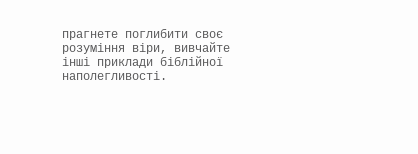прагнете поглибити своє розуміння віри, вивчайте інші приклади біблійної наполегливості.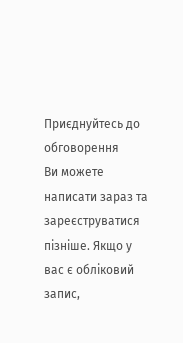Приєднуйтесь до обговорення
Ви можете написати зараз та зареєструватися пізніше. Якщо у вас є обліковий запис,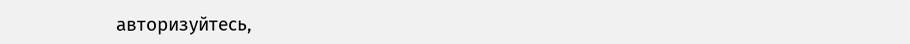авторизуйтесь,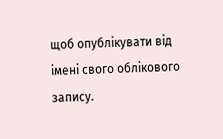щоб опублікувати від імені свого облікового запису.